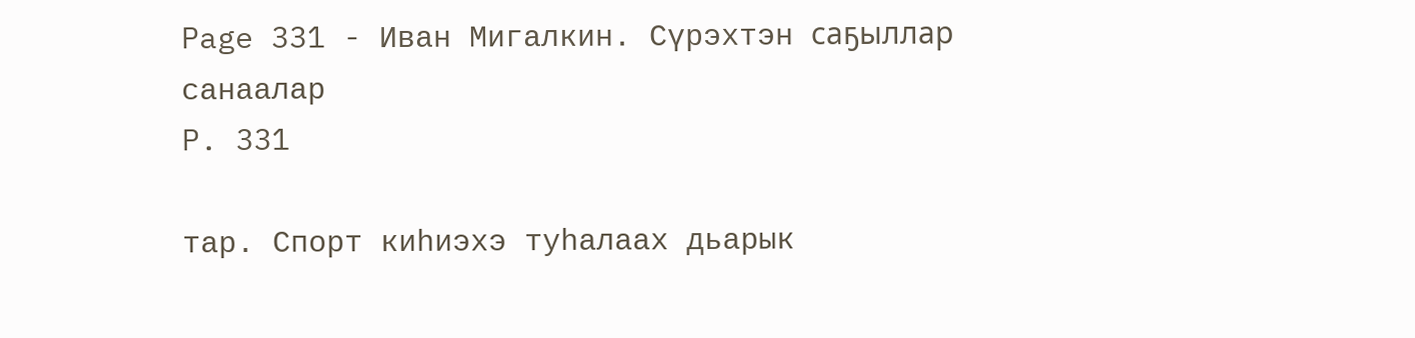Page 331 - Иван Мигалкин. Сүрэхтэн саҕыллар санаалар
P. 331

тар. Спорт киһиэхэ туһалаах дьарык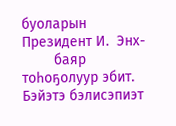буоларын Президент И.  Энх-
        баяр тоһоҕолуур эбит.  Бэйэтэ бэлисэпиэт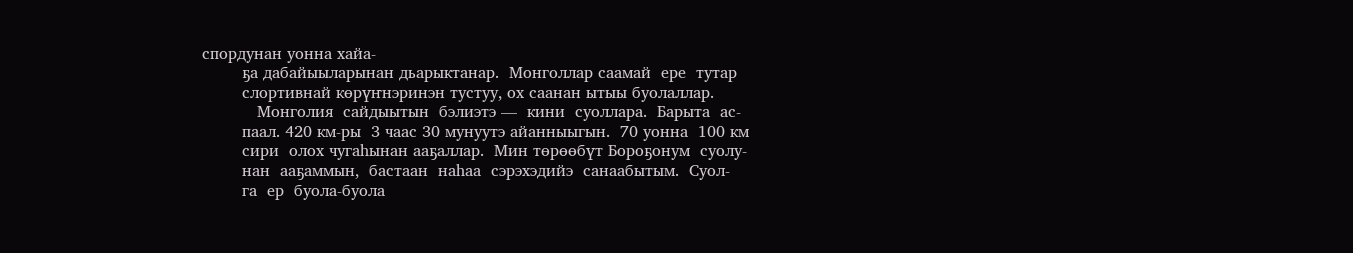спордунан уонна хайа-
        ҕа дабайыыларынан дьарыктанар.  Монголлар саамай  ере  тутар
        слортивнай көрүҥнэринэн тустуу, ох саанан ытыы буолаллар.
           Монголия  сайдыытын  бэлиэтэ —  кини  суоллара.  Барыта  ас-
        паал. 420 км-ры  3 чаас 30 мунуутэ айанныыгын.  70 уонна  100 км
        сири  олох чугаһынан ааҕаллар.  Мин төрөөбүт Бороҕонум  суолу-
        нан  ааҕаммын,  бастаан  наһаа  сэрэхэдийэ  санаабытым.  Суол-
        га  ер  буола-буола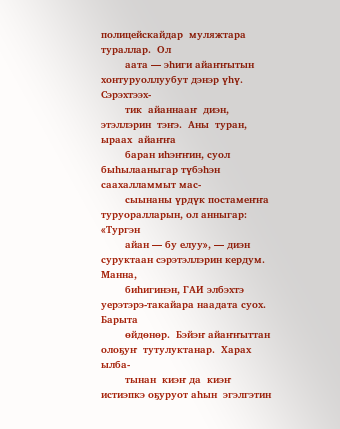полицейскайдар  муляжтара  тураллар.  Ол
        аата — эһиги айаҥҥытын хонтуруоллуубут дэнэр үһү. Сэрэхтээх-
        тик  айаннааҥ  диэн,  этэллэрин  тэҥэ.  Аны  туран,  ыраах  айаҥҥа
        баран иһэҥҥин, суол быһылааныгар түбэһэн саахалламмыт мас-
        сыынаны үрдүк постамеҥҥа туруоралларын, ол анныгар: «Тургэн
        айан — бу елуу», — диэн суруктаан сэрэтэллэрин кердум. Манна,
        биһигинэн, ГАИ элбэхтэ уерэтэрэ-такайара наадата суох. Барыта
        өйдөнөр.  Бэйэҥ айаҥҥыттан  олоҕуҥ  тутулуктанар.  Харах  ылба-
        тынан  киэҥ да  киэҥ  истиэпкэ оҕуруот аһын  эгэлгэтин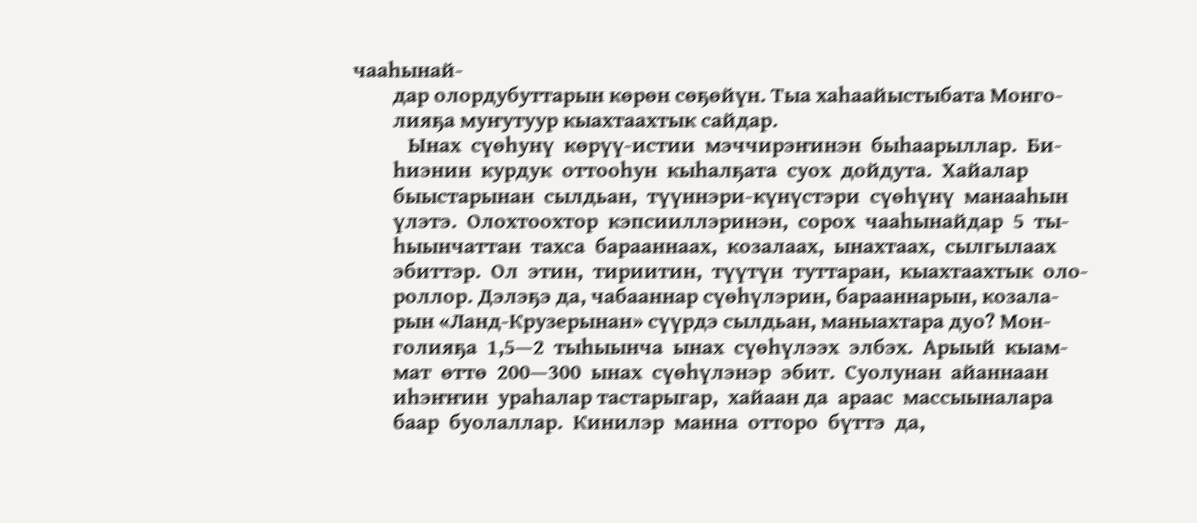чааһынай-
        дар олордубуттарын көрөн сөҕөйүн. Тыа хаһаайыстыбата Монго-
        лияҕа муҥутуур кыахтаахтык сайдар.
           Ынах  сүөһунү  көрүү-истии  мэччирэҥинэн  быһаарыллар.  Би-
        һиэнин  курдук  оттооһун  кыһалҕата  суох  дойдута.  Хайалар
        быыстарынан  сылдьан,  түүннэри-күнүстэри  сүөһүнү  манааһын
        үлэтэ.  Олохтоохтор  кэпсииллэринэн,  сорох  чааһынайдар  5  ты-
        һыынчаттан  тахса  барааннаах,  козалаах,  ынахтаах,  сылгылаах
        эбиттэр.  Ол  этин,  тириитин,  түүтүн  туттаран,  кыахтаахтык  оло-
        роллор. Дэлэҕэ да, чабааннар сүөһүлэрин, барааннарын, козала-
        рын «Ланд-Крузерынан» сүүрдэ сылдьан, маныахтара дуо? Мон-
        голияҕа  1,5—2  тыһыынча  ынах  сүөһүлээх  элбэх.  Арыый  кыам-
        мат  өттө  200—300  ынах  сүөһүлэнэр  эбит.  Суолунан  айаннаан
        иһэҥҥин  ураһалар тастарыгар,  хайаан да  араас  массыыналара
        баар  буолаллар.  Кинилэр  манна  отторо  бүттэ  да,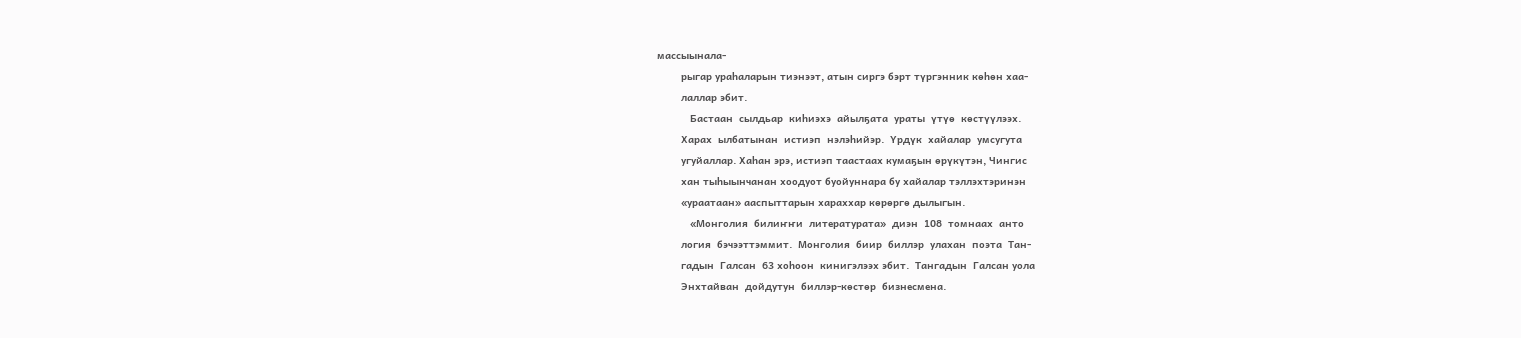массыынала-
        рыгар ураһаларын тиэнээт, атын сиргэ бэрт түргэнник көһөн хаа-
        лаллар эбит.
           Бастаан  сылдьар  киһиэхэ  айылҕата  ураты  үтүө  көстүүлээх.
        Харах  ылбатынан  истиэп  нэлэһийэр.  Үрдүк  хайалар  умсугута
        угуйаллар. Хаһан эрэ, истиэп таастаах кумаҕын өрүкүтэн, Чингис
        хан тыһыынчанан хоодуот буойуннара бу хайалар тэллэхтэринэн
        «ураатаан» ааспыттарын хараххар көрөргө дылыгын.
           «Монголия  билиҥҥи  литературата»  диэн  108  томнаах  анто
        логия  бэчээттэммит.  Монголия  биир  биллэр  улахан  поэта  Тан-
        гадын  Галсан  63 хоһоон  кинигэлээх эбит.  Тангадын  Галсан уола
        Энхтайван  дойдутун  биллэр-көстөр  бизнесмена.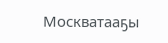Москватааҕы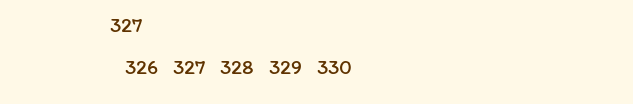327
   326   327   328   329   330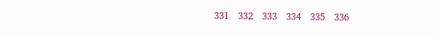331   332   333   334   335   336